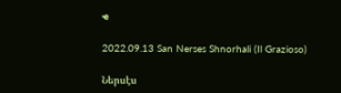ҽ

2022.09.13 San Nerses Shnorhali (Il Grazioso)

Ներսէս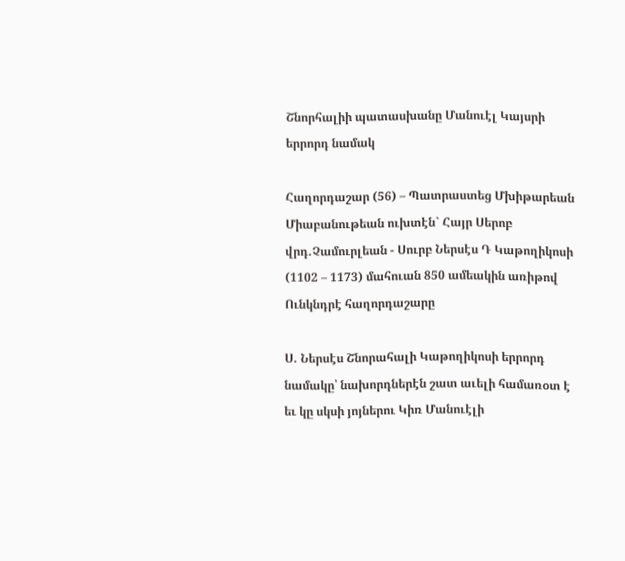Շնորհալիի պատասխանը Մանուէլ Կայսրի երրորդ նամակ

Հաղորդաշար (56) – Պատրաստեց Մխիթարեան Միաբանութեան ուխտէն` Հայր Սերոբ վրդ.Չամուրլեան - Սուրբ Ներսէս Դ Կաթողիկոսի (1102 – 1173) մահուան 850 ամեակին առիթով
Ունկնդրէ հաղորդաշարը

Ս. Ներսէս Շնորահալի Կաթողիկոսի երրորդ նամակը՝ նախորդներէն շատ աւելի համառօտ է եւ կը սկսի յոյներու Կիռ Մանուէլի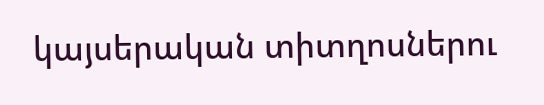կայսերական տիտղոսներու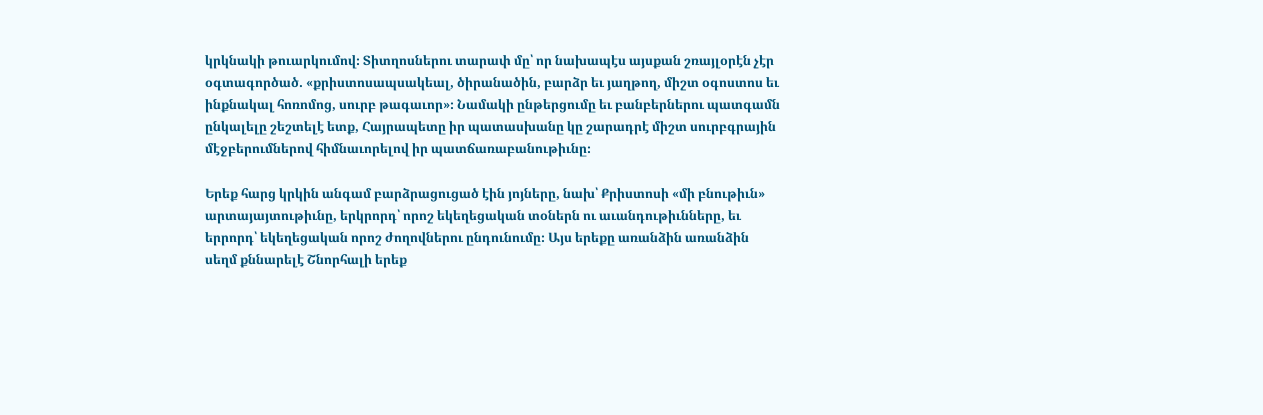կրկնակի թուարկումով։ Տիտղոսներու տարափ մը՝ որ նախապէս այսքան շռայլօրէն չէր օգտագործած. «քրիստոսապսակեալ, ծիրանածին, բարձր եւ յաղթող, միշտ օգոստոս եւ ինքնակալ հոռոմոց, սուրբ թագաւոր»։ Նամակի ընթերցումը եւ բանբերներու պատգամն ընկալելը շեշտելէ ետք, Հայրապետը իր պատասխանը կը շարադրէ միշտ սուրբգրային մէջբերումներով հիմնաւորելով իր պատճառաբանութիւնը։

Երեք հարց կրկին անգամ բարձրացուցած էին յոյները, նախ՝ Քրիստոսի «մի բնութիւն» արտայայտութիւնը, երկրորդ՝ որոշ եկեղեցական տօներն ու աւանդութիւնները, եւ երրորդ՝ եկեղեցական որոշ ժողովներու ընդունումը։ Այս երեքը առանձին առանձին սեղմ քննարելէ Շնորհալի երեք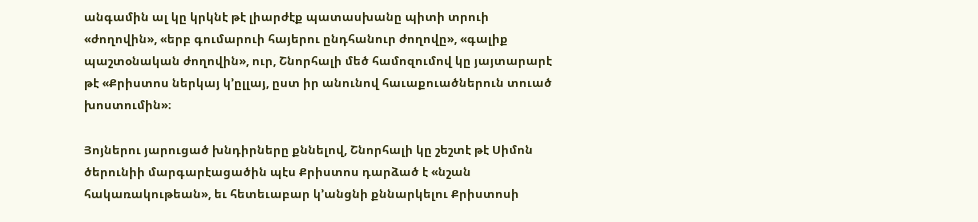անգամին ալ կը կրկնէ թէ լիարժէք պատասխանը պիտի տրուի «ժողովին», «երբ գումարուի հայերու ընդհանուր ժողովը», «գալիք պաշտօնական ժողովին», ուր, Շնորհալի մեծ համոզումով կը յայտարարէ թէ «Քրիստոս ներկայ կ՚ըլլայ, ըստ իր անունով հաւաքուածներուն տուած խոստումին»։

Յոյներու յարուցած խնդիրները քննելով, Շնորհալի կը շեշտէ թէ Սիմոն ծերունիի մարգարէացածին պէս Քրիստոս դարձած է «նշան հակառակութեան», եւ հետեւաբար կ՚անցնի քննարկելու Քրիստոսի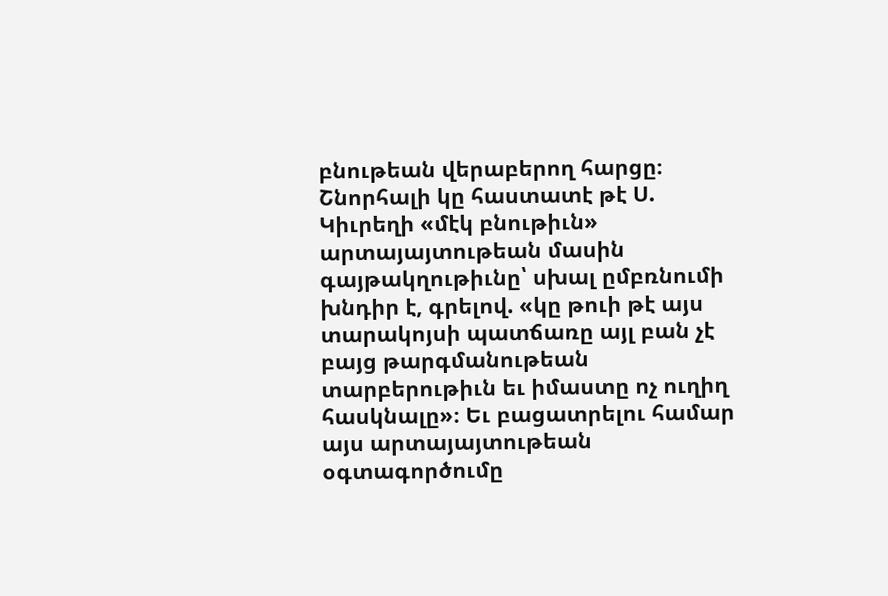բնութեան վերաբերող հարցը։ Շնորհալի կը հաստատէ թէ Ս. Կիւրեղի «մէկ բնութիւն» արտայայտութեան մասին գայթակղութիւնը՝ սխալ ըմբռնումի խնդիր է, գրելով. «կը թուի թէ այս տարակոյսի պատճառը այլ բան չէ բայց թարգմանութեան տարբերութիւն եւ իմաստը ոչ ուղիղ հասկնալը»։ Եւ բացատրելու համար այս արտայայտութեան օգտագործումը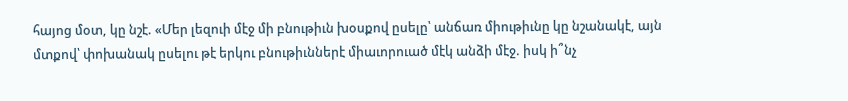հայոց մօտ, կը նշէ. «Մեր լեզուի մէջ մի բնութիւն խօսքով ըսելը՝ անճառ միութիւնը կը նշանակէ, այն մտքով՝ փոխանակ ըսելու թէ երկու բնութիւններէ միաւորուած մէկ անձի մէջ. իսկ ի՞նչ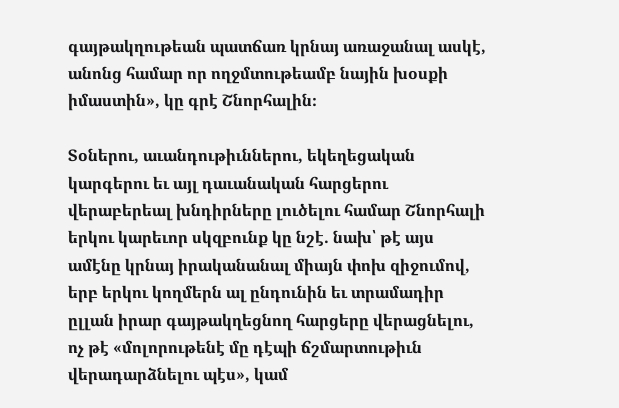գայթակղութեան պատճառ կրնայ առաջանալ ասկէ, անոնց համար որ ողջմտութեամբ նային խօսքի իմաստին», կը գրէ Շնորհալին։

Տօներու, աւանդութիւններու, եկեղեցական կարգերու եւ այլ դաւանական հարցերու վերաբերեալ խնդիրները լուծելու համար Շնորհալի երկու կարեւոր սկզբունք կը նշէ. նախ՝ թէ այս ամէնը կրնայ իրականանալ միայն փոխ զիջումով, երբ երկու կողմերն ալ ընդունին եւ տրամադիր ըլլան իրար գայթակղեցնող հարցերը վերացնելու, ոչ թէ «մոլորութենէ մը դէպի ճշմարտութիւն վերադարձնելու պէս», կամ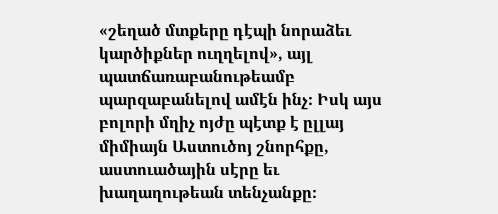«շեղած մտքերը դէպի նորաձեւ կարծիքներ ուղղելով», այլ պատճառաբանութեամբ պարզաբանելով ամէն ինչ։ Իսկ այս բոլորի մղիչ ոյժը պէտք է ըլլայ միմիայն Աստուծոյ շնորհքը, աստուածային սէրը եւ խաղաղութեան տենչանքը։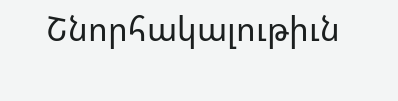Շնորհակալութիւն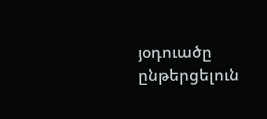յօդուածը ընթերցելուն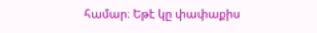համար։ Եթէ կը փափաքիս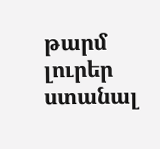թարմ լուրեր ստանալ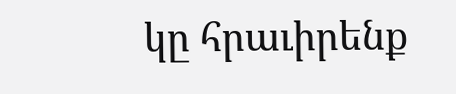կը հրաւիրենք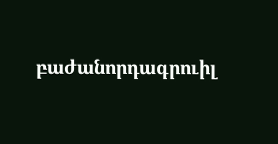բաժանորդագրուիլ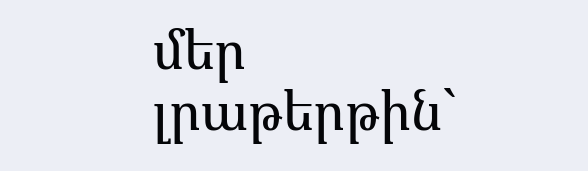մեր լրաթերթին`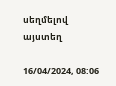սեղմելով այստեղ

16/04/2024, 08:06